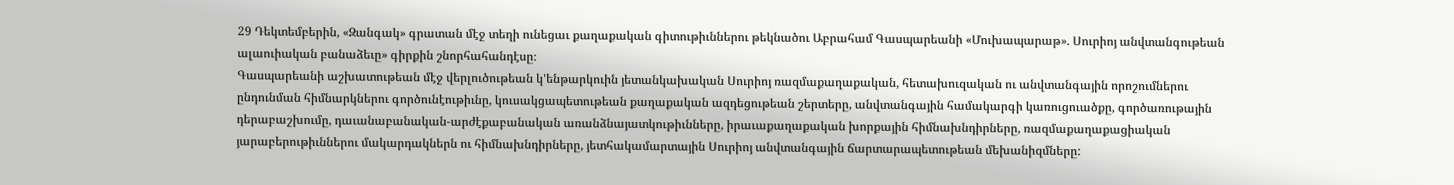29 Դեկտեմբերին, «Զանգակ» գրատան մէջ տեղի ունեցաւ քաղաքական գիտութիւններու թեկնածու Աբրահամ Գասպարեանի «Մուխապարաթ». Սուրիոյ անվտանգութեան ալաուիական բանաձեւը» գիրքին շնորհահանդէսը։
Գասպարեանի աշխատութեան մէջ վերլուծութեան կ'ենթարկուին յետանկախական Սուրիոյ ռազմաքաղաքական, հետախուզական ու անվտանգային որոշումներու ընդունման հիմնարկներու գործունէութիւնը, կուսակցապետութեան քաղաքական ազդեցութեան շերտերը, անվտանգային համակարգի կառուցուածքը, գործառութային դերաբաշխումը, դաւանաբանական-արժէքաբանական առանձնայատկութիւնները, իրաւաքաղաքական խորքային հիմնախնդիրները, ռազմաքաղաքացիական յարաբերութիւններու մակարդակներն ու հիմնախնդիրները, յետհակամարտային Սուրիոյ անվտանգային ճարտարապետութեան մեխանիզմները: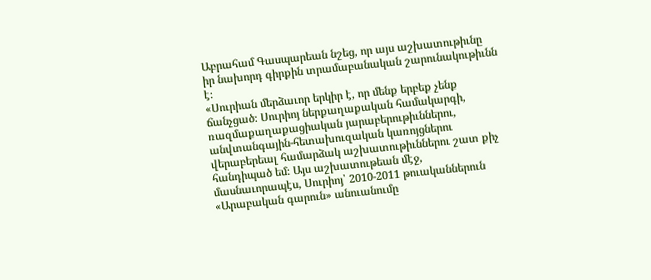Աբրահամ Գասպարեան նշեց, որ այս աշխատութիւնը իր նախորդ գիրքին տրամաբանական շարունակութիւնն է։
«Սուրիան մերձաւոր երկիր է, որ մենք երբեք չենք ճանչցած։ Սուրիոյ ներքաղաքական համակարգի, ռազմաքաղաքացիական յարաբերութիւններու, անվտանգային-հետախուզական կառոյցներու վերաբերեալ համարձակ աշխատութիւններու շատ քիչ հանդիպած եմ։ Այս աշխատութեան մէջ, մասնաւորապէս, Սուրիոյ՝ 2010-2011 թուականներուն «Արաբական գարուն» անուանումը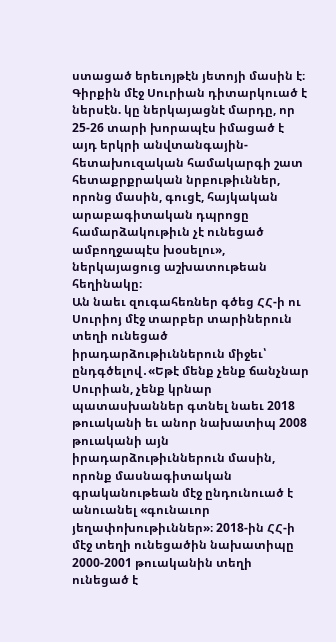ստացած երեւոյթէն յետոյի մասին է։ Գիրքին մէջ Սուրիան դիտարկուած է ներսէն. կը ներկայացնէ մարդը, որ 25-26 տարի խորապէս իմացած է այդ երկրի անվտանգային-հետախուզական համակարգի շատ հետաքրքրական նրբութիւններ, որոնց մասին, գուցէ, հայկական արաբագիտական դպրոցը համարձակութիւն չէ ունեցած ամբողջապէս խօսելու», ներկայացուց աշխատութեան հեղինակը։
Ան նաեւ զուգահեռներ գծեց ՀՀ-ի ու Սուրիոյ մէջ տարբեր տարիներուն տեղի ունեցած իրադարձութիւններուն միջեւ՝ ընդգծելով․«Եթէ մենք չենք ճանչնար Սուրիան, չենք կրնար պատասխաններ գտնել նաեւ 2018 թուականի եւ անոր նախատիպ 2008 թուականի այն իրադարձութիւններուն մասին, որոնք մասնագիտական գրականութեան մէջ ընդունուած է անուանել «գունաւոր յեղափոխութիւններ»։ 2018-ին ՀՀ-ի մէջ տեղի ունեցածին նախատիպը 2000-2001 թուականին տեղի ունեցած է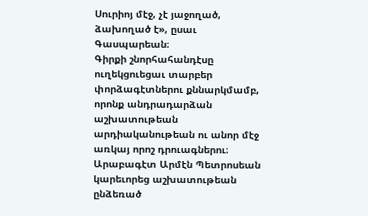Սուրիոյ մէջ, չէ յաջողած, ձախողած է», ըսաւ Գասպարեան։
Գիրքի շնորհահանդէսը ուղեկցուեցաւ տարբեր փորձագէտներու քննարկմամբ, որոնք անդրադարձան աշխատութեան արդիականութեան ու անոր մէջ առկայ որոշ դրուագներու։
Արաբագէտ Արմէն Պետրոսեան կարեւորեց աշխատութեան ընձեռած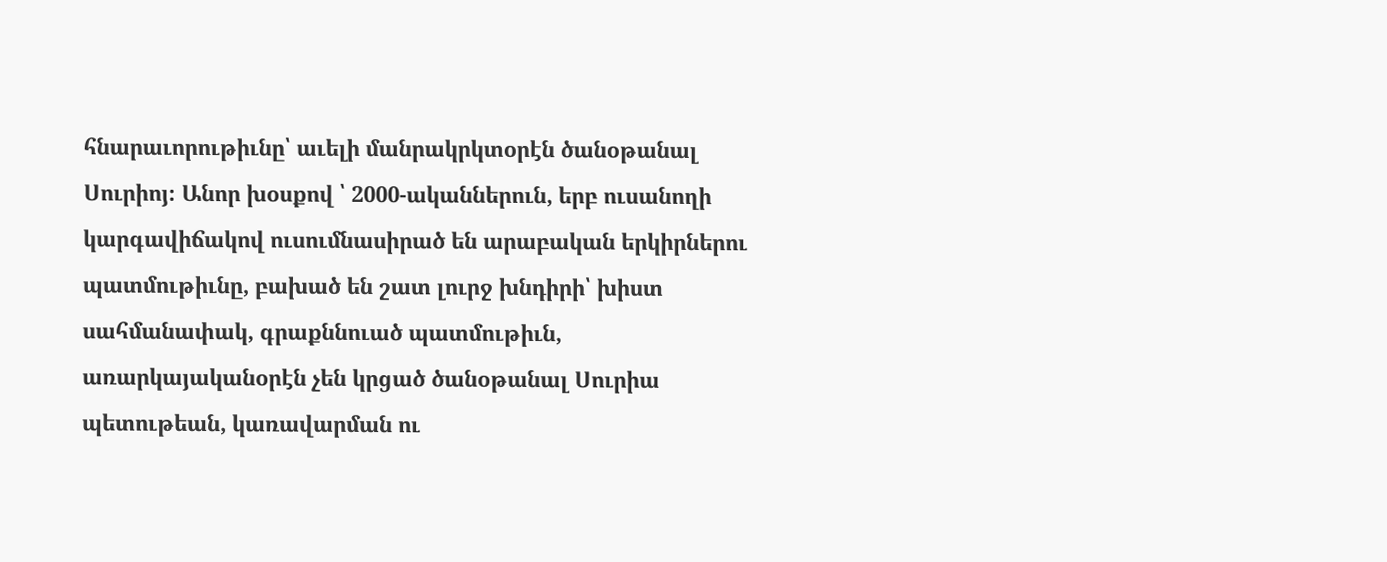հնարաւորութիւնը՝ աւելի մանրակրկտօրէն ծանօթանալ Սուրիոյ։ Անոր խօսքով ՝ 2000-ականներուն, երբ ուսանողի կարգավիճակով ուսումնասիրած են արաբական երկիրներու պատմութիւնը, բախած են շատ լուրջ խնդիրի՝ խիստ սահմանափակ, գրաքննուած պատմութիւն, առարկայականօրէն չեն կրցած ծանօթանալ Սուրիա պետութեան, կառավարման ու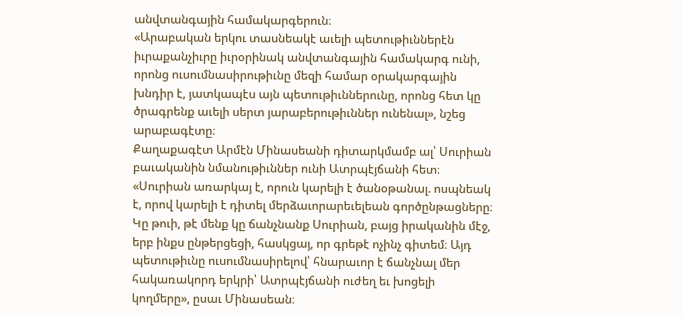անվտանգային համակարգերուն։
«Արաբական երկու տասնեակէ աւելի պետութիւններէն իւրաքանչիւրը իւրօրինակ անվտանգային համակարգ ունի, որոնց ուսումնասիրութիւնը մեզի համար օրակարգային խնդիր է, յատկապէս այն պետութիւններունը, որոնց հետ կը ծրագրենք աւելի սերտ յարաբերութիւններ ունենալ», նշեց արաբագէտը։
Քաղաքագէտ Արմէն Մինասեանի դիտարկմամբ ալ՝ Սուրիան բաւականին նմանութիւններ ունի Ատրպէյճանի հետ։ «Սուրիան առարկայ է, որուն կարելի է ծանօթանալ. ոսպնեակ է, որով կարելի է դիտել մերձաւորարեւելեան գործընթացները։ Կը թուի, թէ մենք կը ճանչնանք Սուրիան, բայց իրականին մէջ, երբ ինքս ընթերցեցի, հասկցայ, որ գրեթէ ոչինչ գիտեմ։ Այդ պետութիւնը ուսումնասիրելով՝ հնարաւոր է ճանչնալ մեր հակառակորդ երկրի՝ Ատրպէյճանի ուժեղ եւ խոցելի կողմերը», ըսաւ Մինասեան։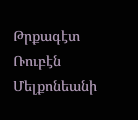Թրքագէտ Ռուբէն Մելքոնեանի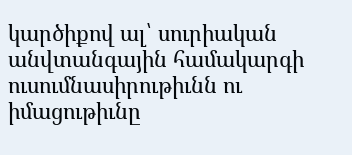կարծիքով ալ՝ սուրիական անվտանգային համակարգի ուսումնասիրութիւնն ու իմացութիւնը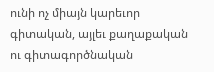ունի ոչ միայն կարեւոր գիտական, այլեւ քաղաքական ու գիտագործնական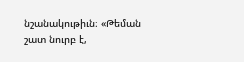նշանակութիւն։ «Թեման շատ նուրբ է,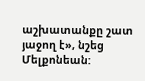աշխատանքը շատ յաջող է», նշեց Մելքոնեան: